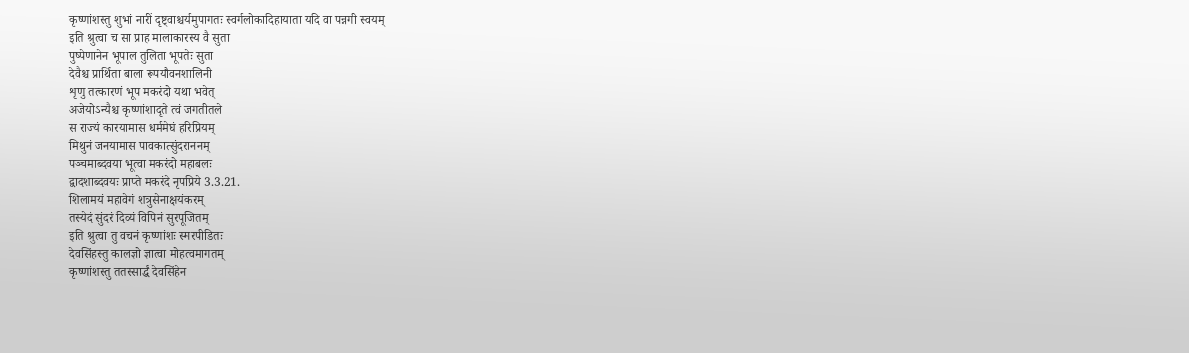कृष्णांशस्तु शुभां नारीं दृष्ट्वाश्चर्यमुपागतः स्वर्गलोकादिहायाता यदि वा पन्नगी स्वयम्
इति श्रुत्वा च सा प्राह मालाकारस्य वै सुता
पुष्पेणानेन भूपाल तुलिता भूपतेः सुता
देवैश्च प्रार्थिता बाला रूपयौवनशालिनी
शृणु तत्कारणं भूप मकरंदो यथा भवेत्
अजेयोऽन्यैश्च कृष्णांशादृते त्वं जगतीतले
स राज्यं कारयामास धर्ममेघं हरिप्रियम्
मिथुनं जनयामास पावकात्सुंदराननम्
पञ्चमाब्दवया भूत्वा मकरंदो महाबलः
द्वादशाब्दवयः प्राप्ते मकरंदे नृपप्रिये 3.3.21.
शिलामयं महावेगं शत्रुसेनाक्षयंकरम्
तस्येदं सुंदरं दिव्यं विपिनं सुरपूजितम्
इति श्रुत्वा तु वचनं कृष्णांशः स्मरपीडितः
देवसिंहस्तु कालज्ञो ज्ञात्वा मोहत्वमागतम्
कृष्णांशस्तु ततस्सार्द्धं देवसिंहेन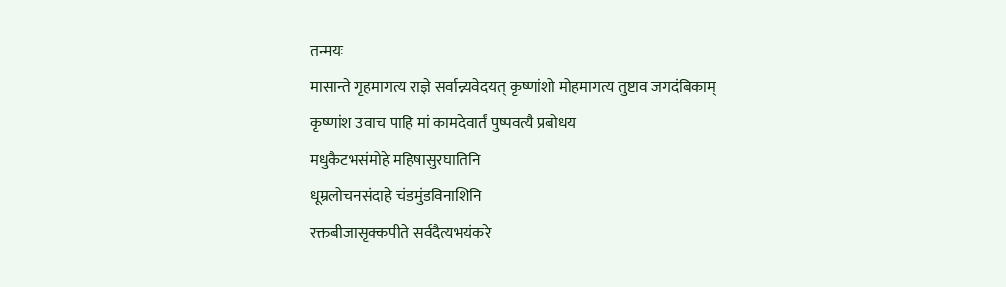तन्मयः
मासान्ते गृहमागत्य राज्ञे सर्वान्न्यवेदयत् कृष्णांशो मोहमागत्य तुष्टाव जगदंबिकाम्
कृष्णांश उवाच पाहि मां कामदेवार्तं पुष्पवत्यै प्रबोधय
मधुकैटभसंमोहे महिषासुरघातिनि
धूम्रलोचनसंदाहे चंडमुंडविनाशिनि
रक्तबीजासृक्कपीते सर्वदैत्यभयंकरे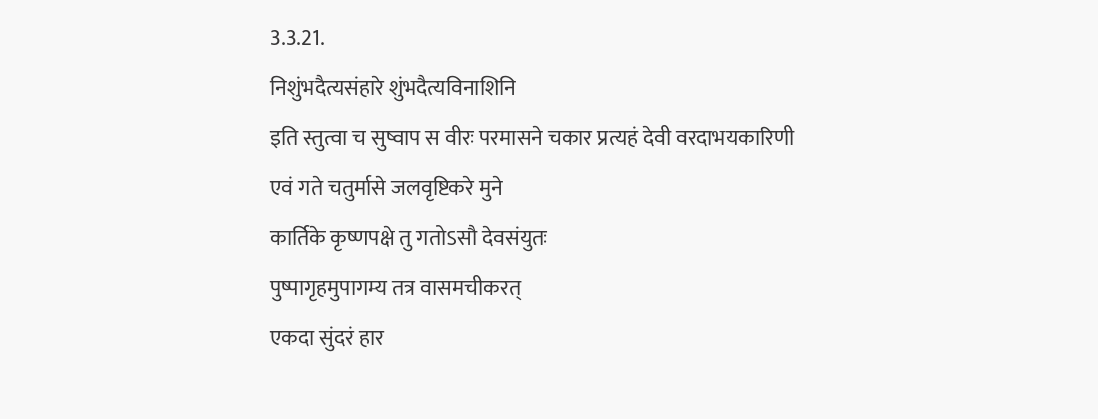3.3.21.
निशुंभदैत्यसंहारे शुंभदैत्यविनाशिनि
इति स्तुत्वा च सुष्वाप स वीरः परमासने चकार प्रत्यहं देवी वरदाभयकारिणी
एवं गते चतुर्मासे जलवृष्टिकरे मुने
कार्तिके कृष्णपक्षे तु गतोऽसौ देवसंयुतः
पुष्पागृहमुपागम्य तत्र वासमचीकरत्
एकदा सुंदरं हार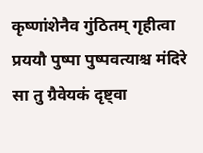कृष्णांशेनैव गुंठितम् गृहीत्वा प्रययौ पुष्पा पुष्पवत्याश्च मंदिरे
सा तु ग्रैवेयकं दृष्ट्वा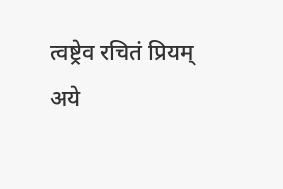त्वष्ट्रेव रचितं प्रियम्
अये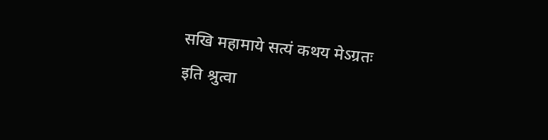सखि महामाये सत्यं कथय मेऽग्रतः
इति श्रुत्वा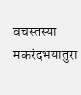वचस्तस्या मकरंदभयातुरा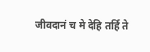जीवदानं च मे देहि तर्हि ते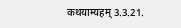कथयाम्यहम् 3.3.21.